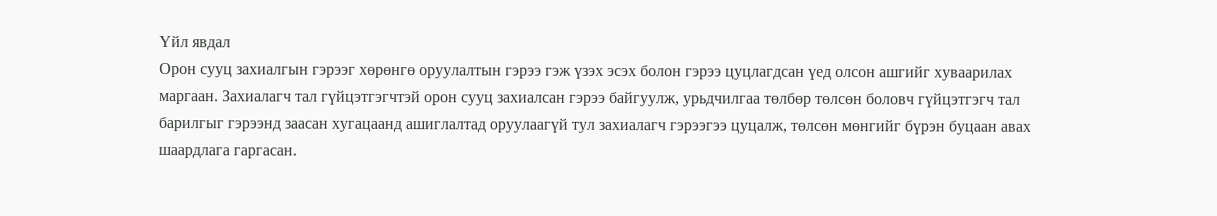Үйл явдал
Орон сууц захиалгын гэрээг хөрөнгө оруулалтын гэрээ гэж үзэх эсэх болон гэрээ цуцлагдсан үед олсон ашгийг хуваарилах маргаан. Захиалагч тал гүйцэтгэгчтэй орон сууц захиалсан гэрээ байгуулж, урьдчилгаа төлбөр төлсөн боловч гүйцэтгэгч тал барилгыг гэрээнд заасан хугацаанд ашиглалтад оруулаагүй тул захиалагч гэрээгээ цуцалж, төлсөн мөнгийг бүрэн буцаан авах шаардлага гаргасан.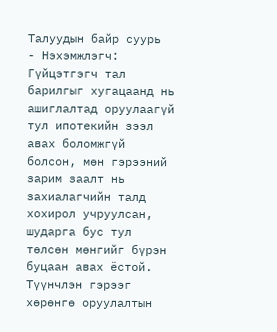Талуудын байр суурь
- Нэхэмжлэгч: Гүйцэтгэгч тал барилгыг хугацаанд нь ашиглалтад оруулаагүй тул ипотекийн зээл авах боломжгүй болсон, мөн гэрээний зарим заалт нь захиалагчийн талд хохирол учруулсан, шударга бус тул төлсөн мөнгийг бүрэн буцаан авах ёстой. Түүнчлэн гэрээг хөрөнгө оруулалтын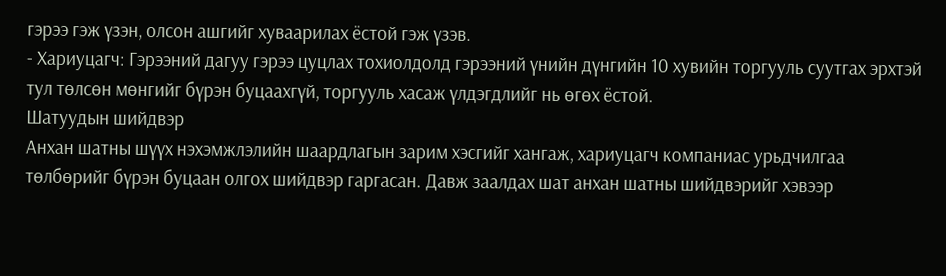гэрээ гэж үзэн, олсон ашгийг хуваарилах ёстой гэж үзэв.
- Хариуцагч: Гэрээний дагуу гэрээ цуцлах тохиолдолд гэрээний үнийн дүнгийн 10 хувийн торгууль суутгах эрхтэй тул төлсөн мөнгийг бүрэн буцаахгүй, торгууль хасаж үлдэгдлийг нь өгөх ёстой.
Шатуудын шийдвэр
Анхан шатны шүүх нэхэмжлэлийн шаардлагын зарим хэсгийг хангаж, хариуцагч компаниас урьдчилгаа төлбөрийг бүрэн буцаан олгох шийдвэр гаргасан. Давж заалдах шат анхан шатны шийдвэрийг хэвээр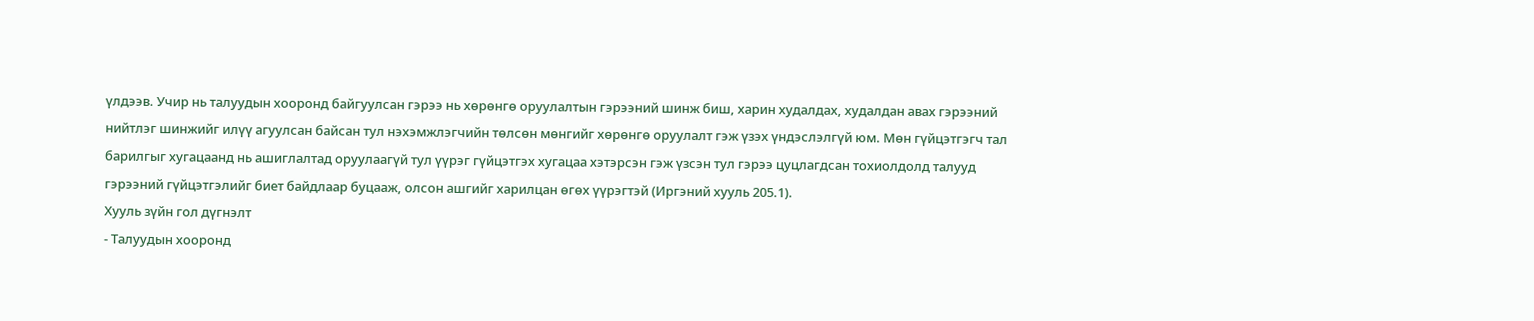үлдээв. Учир нь талуудын хооронд байгуулсан гэрээ нь хөрөнгө оруулалтын гэрээний шинж биш, харин худалдах, худалдан авах гэрээний нийтлэг шинжийг илүү агуулсан байсан тул нэхэмжлэгчийн төлсөн мөнгийг хөрөнгө оруулалт гэж үзэх үндэслэлгүй юм. Мөн гүйцэтгэгч тал барилгыг хугацаанд нь ашиглалтад оруулаагүй тул үүрэг гүйцэтгэх хугацаа хэтэрсэн гэж үзсэн тул гэрээ цуцлагдсан тохиолдолд талууд гэрээний гүйцэтгэлийг биет байдлаар буцааж, олсон ашгийг харилцан өгөх үүрэгтэй (Иргэний хууль 205.1).
Хууль зүйн гол дүгнэлт
- Талуудын хооронд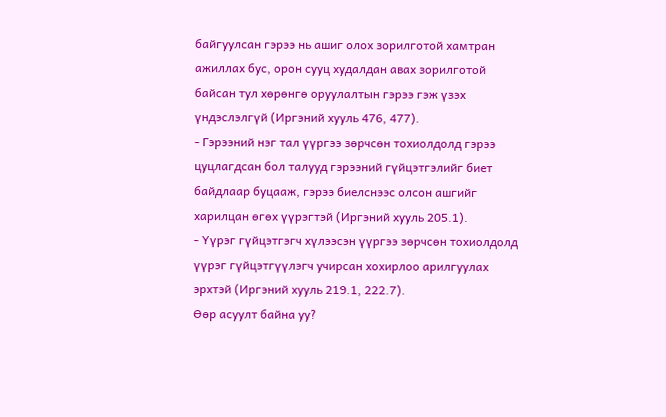байгуулсан гэрээ нь ашиг олох зорилготой хамтран ажиллах бус, орон сууц худалдан авах зорилготой байсан тул хөрөнгө оруулалтын гэрээ гэж үзэх үндэслэлгүй (Иргэний хууль 476, 477).
- Гэрээний нэг тал үүргээ зөрчсөн тохиолдолд гэрээ цуцлагдсан бол талууд гэрээний гүйцэтгэлийг биет байдлаар буцааж, гэрээ биелснээс олсон ашгийг харилцан өгөх үүрэгтэй (Иргэний хууль 205.1).
- Үүрэг гүйцэтгэгч хүлээсэн үүргээ зөрчсөн тохиолдолд үүрэг гүйцэтгүүлэгч учирсан хохирлоо арилгуулах эрхтэй (Иргэний хууль 219.1, 222.7).
Өөр асуулт байна уу?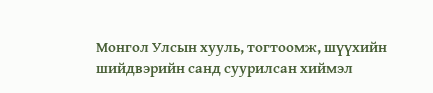Монгол Улсын хууль, тогтоомж, шүүхийн шийдвэрийн санд суурилсан хиймэл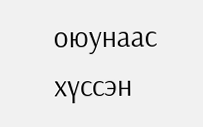оюунаас хүссэн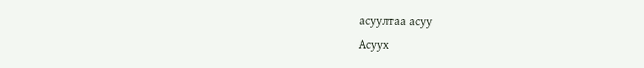асуултаа асуу
Асуух